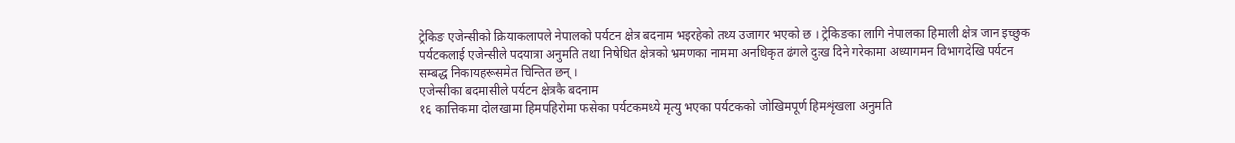ट्रेकिङ एजेन्सीको क्रियाकलापले नेपालको पर्यटन क्षेत्र बदनाम भइरहेको तथ्य उजागर भएको छ । ट्रेकिङका लागि नेपालका हिमाली क्षेत्र जान इच्छुक पर्यटकलाई एजेन्सीले पदयात्रा अनुमति तथा निषेधित क्षेत्रको भ्रमणका नाममा अनधिकृत ढंगले दुःख दिने गरेकामा अध्यागमन विभागदेखि पर्यटन सम्बद्ध निकायहरूसमेत चिन्तित छन् ।
एजेन्सीका बदमासीले पर्यटन क्षेत्रकै बदनाम
१६ कात्तिकमा दोलखामा हिमपहिरोमा फसेका पर्यटकमध्ये मृत्यु भएका पर्यटकको जोखिमपूर्ण हिमशृंखला अनुमति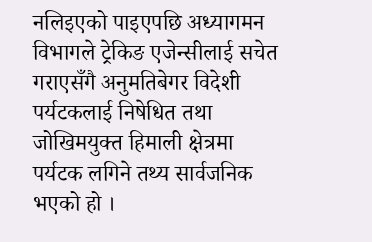नलिइएको पाइएपछि अध्यागमन विभागले ट्रेकिङ एजेन्सीलाई सचेत गराएसँगै अनुमतिबेगर विदेशी पर्यटकलाई निषेधित तथा जोखिमयुक्त हिमाली क्षेत्रमा पर्यटक लगिने तथ्य सार्वजनिक भएको हो ।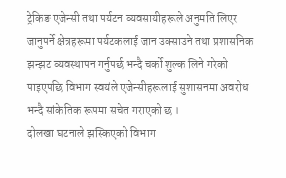ट्रेकिङ एजेन्सी तथा पर्यटन व्यवसायीहरूले अनुमति लिएर जानुपर्ने क्षेत्रहरूमा पर्यटकलाई जान उक्साउने तथा प्रशासनिक झन्झट व्यवस्थापन गर्नुपर्छ भन्दै चर्को शुल्क लिने गरेको पाइएपछि विभाग स्वयंले एजेन्सीहरूलाई सुशासनमा अवरोध भन्दै सांकेतिक रूपमा सचेत गराएको छ ।
दोलखा घटनाले झस्किएको विभाग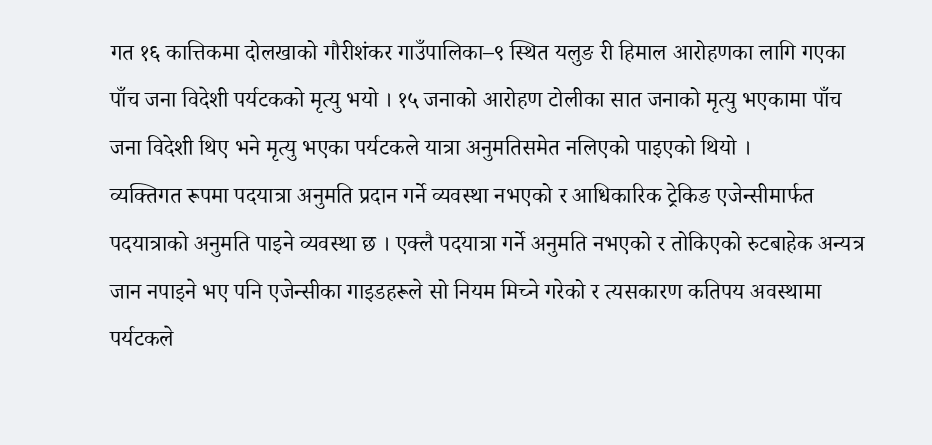गत १६ कात्तिकमा दोलखाको गौरीशंकर गाउँपालिका–९ स्थित यलुङ री हिमाल आरोहणका लागि गएका पाँच जना विदेशी पर्यटकको मृत्यु भयो । १५ जनाको आरोहण टोलीका सात जनाको मृत्यु भएकामा पाँच जना विदेशी थिए भने मृत्यु भएका पर्यटकले यात्रा अनुमतिसमेत नलिएको पाइएको थियो ।
व्यक्तिगत रूपमा पदयात्रा अनुमति प्रदान गर्ने व्यवस्था नभएको र आधिकारिक ट्रेकिङ एजेन्सीमार्फत पदयात्राको अनुमति पाइने व्यवस्था छ । एक्लै पदयात्रा गर्ने अनुमति नभएको र तोकिएको रुटबाहेक अन्यत्र जान नपाइने भए पनि एजेन्सीका गाइडहरूले सो नियम मिच्ने गरेको र त्यसकारण कतिपय अवस्थामा पर्यटकले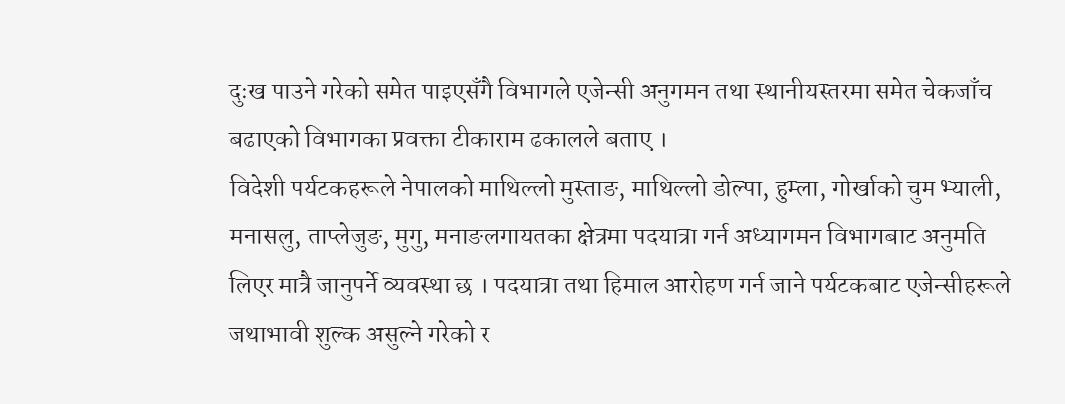दुःख पाउने गरेको समेत पाइएसँगै विभागले एजेन्सी अनुगमन तथा स्थानीयस्तरमा समेत चेकजाँच बढाएको विभागका प्रवक्ता टीकाराम ढकालले बताए ।
विदेशी पर्यटकहरूले नेपालको माथिल्लो मुस्ताङ, माथिल्लो डोल्पा, हुम्ला, गोर्खाको चुम भ्याली, मनासलु, ताप्लेजुङ, मुगु, मनाङलगायतका क्षेत्रमा पदयात्रा गर्न अध्यागमन विभागबाट अनुमति लिएर मात्रै जानुपर्ने व्यवस्था छ । पदयात्रा तथा हिमाल आरोहण गर्न जाने पर्यटकबाट एजेन्सीहरूले जथाभावी शुल्क असुल्ने गरेको र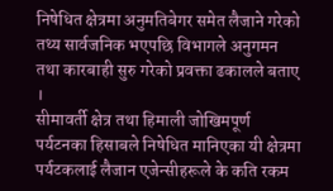निषेधित क्षेत्रमा अनुमतिबेगर समेत लैजाने गरेको तथ्य सार्वजनिक भएपछि विभागले अनुगमन तथा कारबाही सुरु गरेको प्रवक्ता ढकालले बताए ।
सीमावर्ती क्षेत्र तथा हिमाली जोखिमपूर्ण पर्यटनका हिसाबले निषेधित मानिएका यी क्षेत्रमा पर्यटकलाई लैजान एजेन्सीहरूले के कति रकम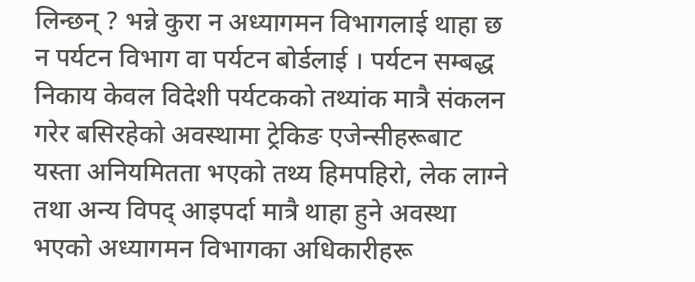लिन्छन् ? भन्ने कुरा न अध्यागमन विभागलाई थाहा छ न पर्यटन विभाग वा पर्यटन बोर्डलाई । पर्यटन सम्बद्ध निकाय केवल विदेशी पर्यटकको तथ्यांक मात्रै संकलन गरेर बसिरहेको अवस्थामा ट्रेकिङ एजेन्सीहरूबाट यस्ता अनियमितता भएको तथ्य हिमपहिरो, लेक लाग्ने तथा अन्य विपद् आइपर्दा मात्रै थाहा हुने अवस्था भएको अध्यागमन विभागका अधिकारीहरू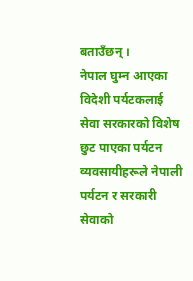बताउँछन् ।
नेपाल घुम्न आएका विदेशी पर्यटकलाई सेवा सरकारको विशेष छुट पाएका पर्यटन व्यवसायीहरूले नेपाली पर्यटन र सरकारी सेवाको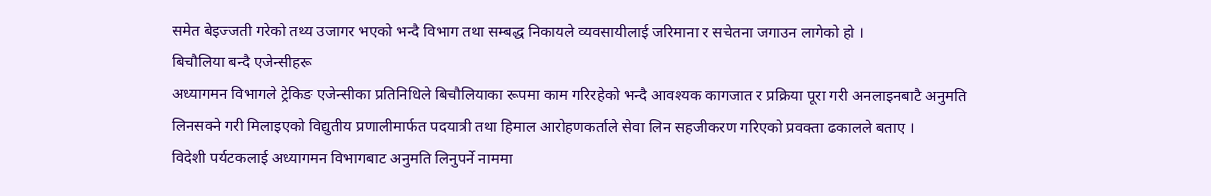समेत बेइज्जती गरेको तथ्य उजागर भएको भन्दै विभाग तथा सम्बद्ध निकायले व्यवसायीलाई जरिमाना र सचेतना जगाउन लागेको हो ।
बिचौलिया बन्दै एजेन्सीहरू
अध्यागमन विभागले ट्रेकिङ एजेन्सीका प्रतिनिधिले बिचौलियाका रूपमा काम गरिरहेको भन्दै आवश्यक कागजात र प्रक्रिया पूरा गरी अनलाइनबाटै अनुमति लिनसक्ने गरी मिलाइएको विद्युतीय प्रणालीमार्फत पदयात्री तथा हिमाल आरोहणकर्ताले सेवा लिन सहजीकरण गरिएको प्रवक्ता ढकालले बताए ।
विदेशी पर्यटकलाई अध्यागमन विभागबाट अनुमति लिनुपर्ने नाममा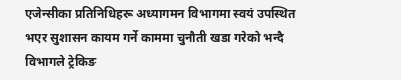एजेन्सीका प्रतिनिधिहरू अध्यागमन विभागमा स्वयं उपस्थित भएर सुशासन कायम गर्ने काममा चुनौती खडा गरेको भन्दै विभागले ट्रेकिङ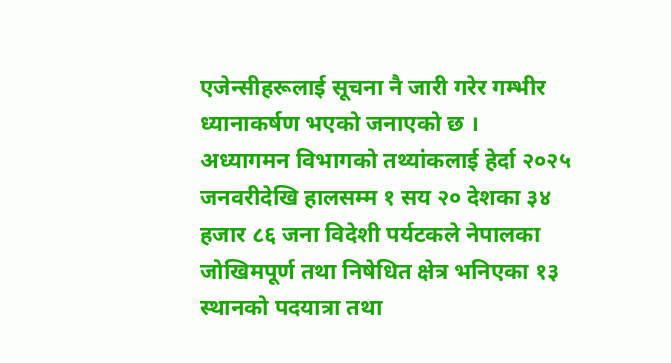एजेन्सीहरूलाई सूचना नै जारी गरेर गम्भीर ध्यानाकर्षण भएको जनाएको छ ।
अध्यागमन विभागको तथ्यांकलाई हेर्दा २०२५ जनवरीदेखि हालसम्म १ सय २० देशका ३४ हजार ८६ जना विदेशी पर्यटकले नेपालका जोखिमपूर्ण तथा निषेधित क्षेत्र भनिएका १३ स्थानको पदयात्रा तथा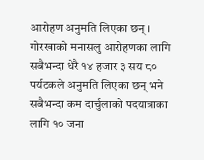आरोहण अनुमति लिएका छन् । गोरखाको मनासलु आरोहणका लागि सबैभन्दा धेरै १४ हजार ३ सय ८० पर्यटकले अनुमति लिएका छन् भने सबैभन्दा कम दार्चुलाको पदयात्राका लागि १० जना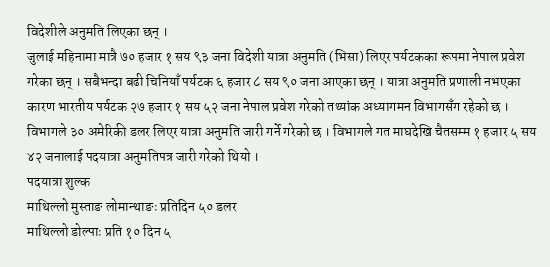विदेशीले अनुमति लिएका छन् ।
जुलाई महिनामा मात्रै ७० हजार १ सय ९३ जना विदेशी यात्रा अनुमति (भिसा) लिएर पर्यटकका रूपमा नेपाल प्रवेश गरेका छन् । सबैभन्दा बढी चिनियाँ पर्यटक ६ हजार ८ सय ९० जना आएका छन् । यात्रा अनुमति प्रणाली नभएका कारण भारतीय पर्यटक २७ हजार १ सय ५२ जना नेपाल प्रवेश गरेको तथ्यांक अध्यागमन विभागसँग रहेको छ ।
विभागले ३० अमेरिकी डलर लिएर यात्रा अनुमति जारी गर्ने गरेको छ । विभागले गत माघदेखि चैतसम्म १ हजार ५ सय ४२ जनालाई पदयात्रा अनुमतिपत्र जारी गरेको थियो ।
पदयात्रा शुल्क
माथिल्लो मुस्ताङ लोमान्थाङः प्रतिदिन ५० डलर
माथिल्लो डोल्पाः प्रति १० दिन ५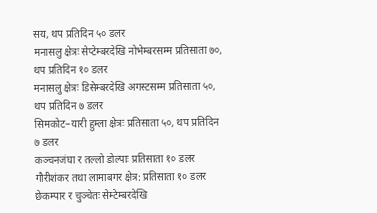सय, थप प्रतिदिन ५० डलर
मनासलु क्षेत्रः सेप्टेम्बरदेखि नोभेम्बरसम्म प्रतिसाता ७०, थप प्रतिदिन १० डलर
मनासलु क्षेत्रः डिसेम्बरदेखि अगस्टसम्म प्रतिसाता ५०, थप प्रतिदिन ७ डलर
सिमकोट–यारी हुम्ला क्षेत्रः प्रतिसाता ५०, थप प्रतिदिन ७ डलर
कञ्चनजंघा र तल्लो डोल्पाः प्रतिसाता १० डलर
गौरीशंकर तथा लामाबगर क्षेत्र: प्रतिसाता १० डलर
छेकम्पार र चुञ्चेतः सेम्टेम्बरदेखि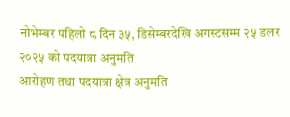नोभेम्बर पहिलो ८ दिन ३५, डिसेम्बरदेखि अगस्टसम्म २५ डलर
२०२५ को पदयात्रा अनुमति
आरोहण तथा पदयात्रा क्षेत्र अनुमति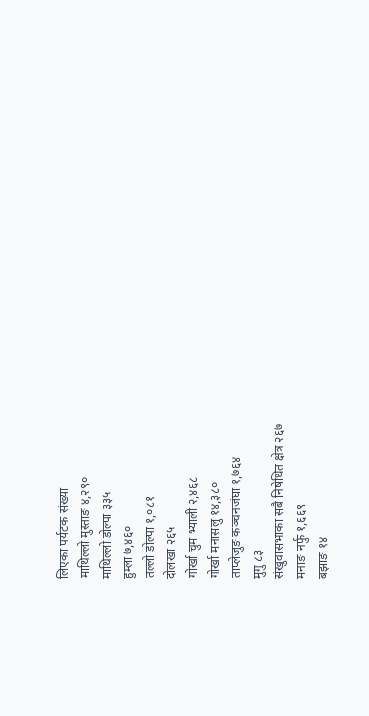लिएका पर्यटक संख्या
माथिल्लो मुस्ताङ ४,२९०
माथिल्लो डोल्पा ३३५
हुम्ला ७,४६०
तल्लो डोल्पा १,०८१
दोलखा २६५
गोर्खा चुम भ्याली २,४६८
गोर्खा मनासलु १४,३८०
ताप्लेजुङ कञ्चनजंघा १,७६४
मुगु ८३
संखुवासभाका सबै निषेधित क्षेत्र २६७
मनाङ नर्फु १,६६९
बझाङ १४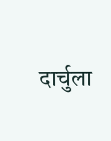दार्चुला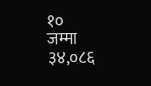१०
जम्मा ३४,०८६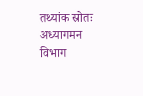तथ्यांक स्रोतः अध्यागमन विभाग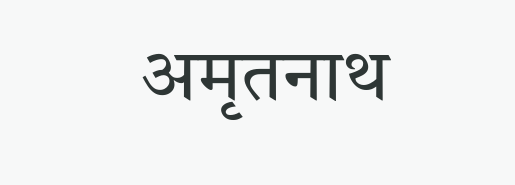अमृतनाथ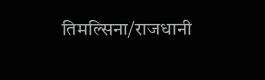तिमल्सिना/राजधानी